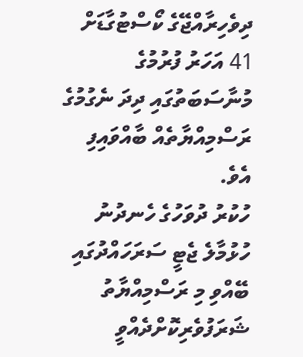ދިވެހިރާއްޖޭގެ ކޯސްޓުގާޑަށް 41 އަހަރު ފުރުމުގެ މުނާސަބަތުގައި ދިދަ ނެގުމުގެ ރަސްމިއްޔާތެއް ބާއްވައިފި އެވެ.
ހުކުރު ދުވަހުގެ ހެނދުނު ހުޅުމާލެ ޖެޓީ ސަރަހައްދުގައި ބޭއްވި މި ރަސްމިއްޔާތު ޝަރަފުވެރިކޮށްދެއްވީ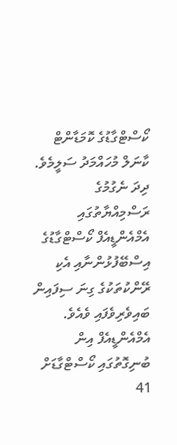ކޯސްޓްގާޑުގެ ކޮމަޑާންޓް ކާނަލް މުހައްމަދު ސަލީމެވެ. ދިދަ ނެގުމުގެ ރަސްމިއްޔާތުގައި އެމްއެންޑީއެފް ކޯސްޓްގާޑުގެ އިސްބޭފުޅުންނާއި އެކި ރޭންކުތަކުގެ ގިނަ ސިފައިން ބައިވެރިވެފައި ވެއެވެ.
އެމްއެންޑީއެފް އިން ބުނިގޮތުގައި ކޯސްޓްގާޑަށް 41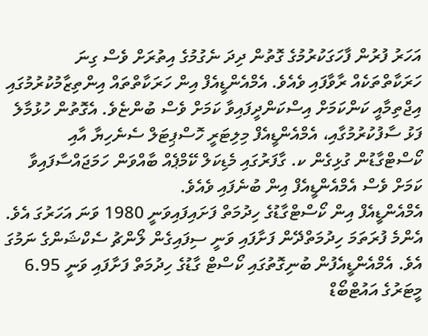އަހަރު ފުރުން ފާހަގަކުރުމުގެ ގޮތުން ދިދަ ނެގުމުގެ އިތުރަށް ވެސް ގިނަ ހަރަކާތްތަކެއް ރާވާފައި ވެއެވެ. އެމްއެންޑީއެފް އިން ހަރަކާތްތައް އިންތިޒާމުކުރުމުގައި އިޖްތިމާއީ ކަންކަމަށް އިސްކަންދީފައިވާ ކަމަށް ވެސް ބުންޏެވެ. އެގޮތުން ހުޅުމާލެ ފަޅު ސާފުކުރުމުގާއި، އެމްއެންޑީއެފް މިލިޓަރީ ހޮސްޕިޓަލް ސެނެހިޔާ އާއި ކޯސްޓްގާޑުން ގުޅިގެން ކ. ގާފަރުގައި މެޑިކަލް ކޭމްޕެއް ބާއްވަން ހަމަޖައްސާފައިވާ ކަމަށް ވެސް އެމްއެންޑީއެފް އިން ބުނެފައި ވެއެވެ.
އެމްއެންޑީއެފް އިން ކޯސްޓްގާޑުގެ ހިދުމަތް ފަށައިފައިވަނީ 1980 ވަނަ އަހަރުގަ އެވެ. އެންމެ ފުރަތަމަ ހިދުމަތްދޭން ފަށާފައި ވަނީ ސިފައިގެން ލޯންޗު ސެކްޝަންގެ ނަމުގަ އެވެ. އެމްއެންޑީއެފުން ބުނިގޮތުގައި ކޯސްޓް ގާޑުގެ ހިދުމަތް ފަށާފައި ވަނީ 6.95 މީޓަރުގެ އައުޓްބޯޑް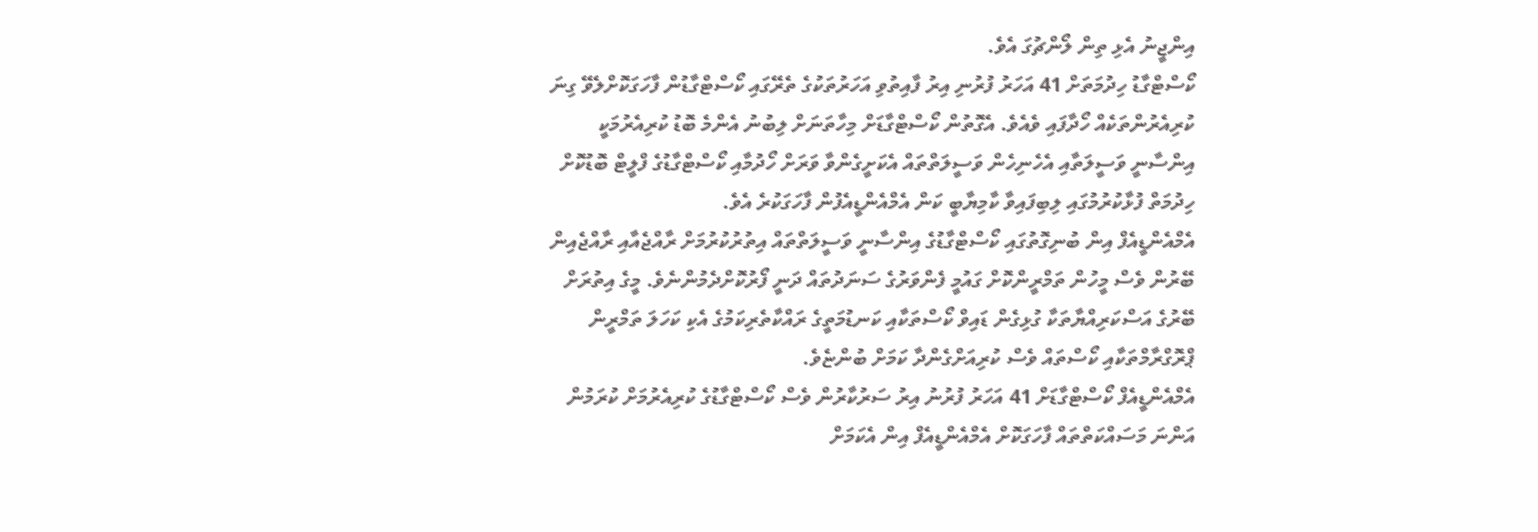އިންޖީނު އެޅި ތިން ލޯންޗުގަ އެވެ.
ކޯސްޓްގާޑު ހިދުމަތަށް 41 އަހަރު ފުރުނި އިރު ފާއިތުވި އަހަރުތަކުގެ ތެރޭގައި ކޯސްޓްގާޑުން ފާހަގަކޮށްލެވޭ ގިނަ ކުރިއެރުންތަކެއް ހޯދާފައި ވެއެވެ. އެގޮތުން ކޯސްޓްގާޑަށް މިހާތަނަށް ލިބުނު އެންމެ ބޮޑު ކުރިއެރުމަކީ އިންސާނީ ވަސީލަތާއި އެހެނިހެން ވަސީލަތްތައް އެކަށީގެންވާ ވަރަށް ހޯދުމާއި ކޯސްޓްގާޑުގެ ފްލީޓް ބޮޑުކޮށް ހިދުމަތް ފުޅާކުރުމުގައި ލިބިފައިވާ ކާމިޔާބީ ކަން އެމްއެންޑީއެފުން ފާހަގަކުރެ އެވެ.
އެމްއެންޑީއެފް އިން ބުނިގޮތުގައި ކޯސްޓްގާޑުގެ އިންސާނީ ވަސީލަތްތައް އިތުރުކުރުމަށް ރާއްޖެއާއި ރާއްޖެއިން ބޭރުން ވެސް މީހުން ތަމްރީންކޮށް ގައުމީ ފެންވަރުގެ ސަނަދުތައް ދަނީ ފޯރުކޮށްދެމުންނެވެ. މީގެ އިތުރަށް ބޭރުގެ އަސްކަރިއްޔާތަކާ ގުޅިގެން ޑައިވް ކޯސްތަކާއި ކަނޑުމަތީގެ ރައްކާތެރިކަމުގެ އެކި ކަހަލަ ތަމްރީން ޕްރޮގްރާމްތަކާއި ކޯސްތައް ވެސް ކުރިއަށްގެންދާ ކަމަށް ބުންޏެވެ.
އެމްއެންޑީއެފް ކޯސްޓްގާޑަށް 41 އަހަރު ފުރުނު އިރު ސަރުކާރުން ވެސް ކޯސްޓްގާޑުގެ ކުރިއެރުމަށް ކުރަމުން އަންނަ މަސައްކަތްތައް ފާހަގަކޮށް އެމްއެންޑީއެފް އިން އެކަމަށް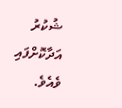ޝުކުރު އަދާކޮށްފައި ވެއެވެ.